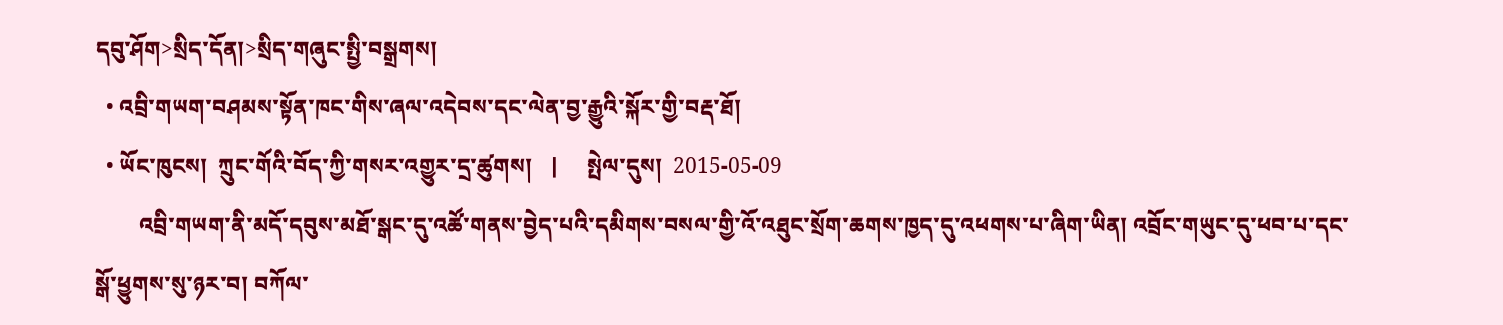དབུ་ཤོག>སྲིད་དོན།>སྲིད་གཞུང་སྤྱི་བསྒྲགས།
  • འབྲི་གཡག་བཤམས་སྟོན་ཁང་གིས་ཞལ་འདེབས་དང་ལེན་བྱ་རྒྱུའི་སྐོར་གྱི་བརྡ་ཐོ།
  • ཡོང་ཁུངས།  ཀྲུང་གོའི་བོད་ཀྱི་གསར་འགྱུར་དྲ་ཚུགས།   |     སྤེལ་དུས།  2015-05-09
        འབྲི་གཡག་ནི་མདོ་དབུས་མཐོ་སྒང་དུ་འཚོ་གནས་བྱེད་པའི་དམིགས་བསལ་གྱི་འོ་འཐུང་སྲོག་ཆགས་ཁྱད་དུ་འཕགས་པ་ཞིག་ཡིན། འབྲོང་གཡུང་དུ་ཕབ་པ་དང་སྒོ་ཕྱུགས་སུ་ཉར་བ། བཀོལ་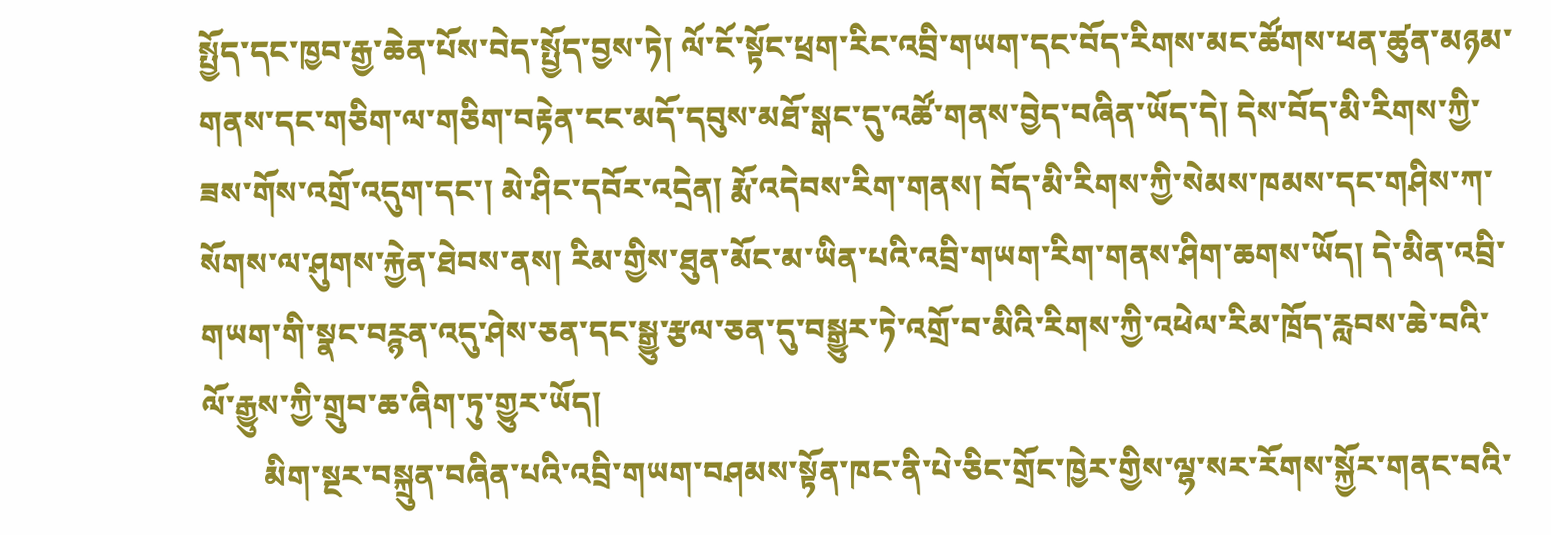སྤྱོད་དང་ཁྱབ་རྒྱ་ཆེན་པོས་བེད་སྤྱོད་བྱས་ཏེ། ལོ་ངོ་སྟོང་ཕྲག་རིང་འབྲི་གཡག་དང་བོད་རིགས་མང་ཚོགས་ཕན་ཚུན་མཉམ་གནས་དང་གཅིག་ལ་གཅིག་བརྟེན་ངང་མདོ་དབུས་མཐོ་སྒང་དུ་འཚོ་གནས་བྱེད་བཞིན་ཡོད་དེ། དེས་བོད་མི་རིགས་ཀྱི་ཟས་གོས་འགྲོ་འདུག་དང་། མེ་ཤིང་དབོར་འདྲེན། རྨོ་འདེབས་རིག་གནས། བོད་མི་རིགས་ཀྱི་སེམས་ཁམས་དང་གཤིས་ཀ་སོགས་ལ་ཤུགས་རྐྱེན་ཐེབས་ནས། རིམ་གྱིས་ཐུན་མོང་མ་ཡིན་པའི་འབྲི་གཡག་རིག་གནས་ཤིག་ཆགས་ཡོད། དེ་མིན་འབྲི་གཡག་གི་སྣང་བཪྙན་འདུ་ཤེས་ཅན་དང་སྒྱུ་རྩལ་ཅན་དུ་བསྒྱུར་ཏེ་འགྲོ་བ་མིའི་རིགས་ཀྱི་འཕེལ་རིམ་ཁྲོད་རླབས་ཆེ་བའི་ལོ་རྒྱུས་ཀྱི་གྲུབ་ཆ་ཞིག་ཏུ་གྱུར་ཡོད།
        མིག་སྔར་བསྐྲུན་བཞིན་པའི་འབྲི་གཡག་བཤམས་སྟོན་ཁང་ནི་པེ་ཅིང་གྲོང་ཁྱེར་གྱིས་ལྷ་སར་རོགས་སྐྱོར་གནང་བའི་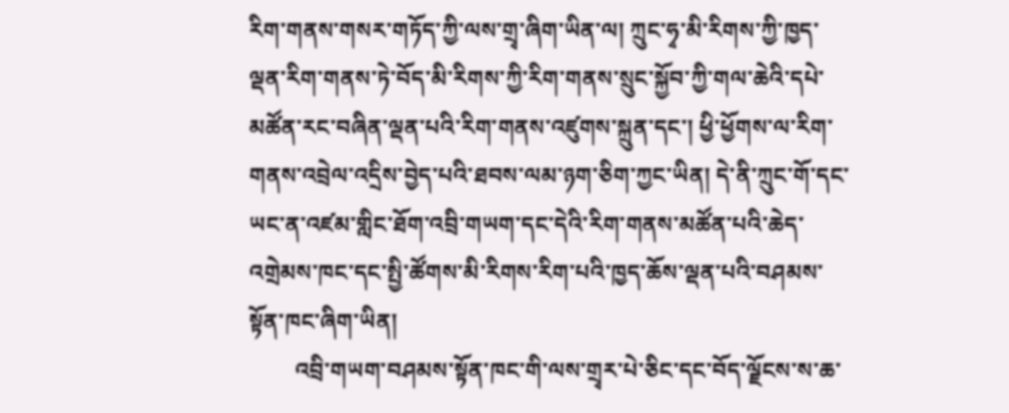རིག་གནས་གསར་གཏོད་ཀྱི་ལས་གྲྭ་ཞིག་ཡིན་ལ། ཀྲུང་ཧྭ་མི་རིགས་ཀྱི་ཁྱད་ལྡན་རིག་གནས་ཏེ་བོད་མི་རིགས་ཀྱི་རིག་གནས་སྲུང་སྐྱོབ་ཀྱི་གལ་ཆེའི་དཔེ་མཚོན་རང་བཞིན་ལྡན་པའི་རིག་གནས་འཛུགས་སྐྲུན་དང་། ཕྱི་ཕྱོགས་ལ་རིག་གནས་འབྲེལ་འདྲིས་བྱེད་པའི་ཐབས་ལམ་ཉག་ཅིག་ཀྱང་ཡིན། དེ་ནི་ཀྲུང་གོ་དང་ཡང་ན་འཛམ་གླིང་ཐོག་འབྲི་གཡག་དང་དེའི་རིག་གནས་མཚོན་པའི་ཆེད་འགྲེམས་ཁང་དང་སྤྱི་ཚོགས་མི་རིགས་རིག་པའི་ཁྱད་ཆོས་ལྡན་པའི་བཤམས་སྟོན་ཁང་ཞིག་ཡིན།
        འབྲི་གཡག་བཤམས་སྟོན་ཁང་གི་ལས་གྲྭར་པེ་ཅིང་དང་བོད་ལྗོངས་ས་ཆ་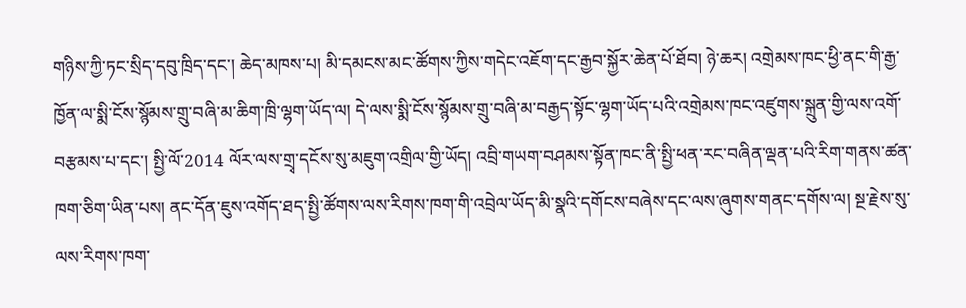གཉིས་ཀྱི་ཏང་སྲིད་དབུ་ཁྲིད་དང་། ཆེད་མཁས་པ། མི་དམངས་མང་ཚོགས་ཀྱིས་གདེང་འཇོག་དང་རྒྱབ་སྐྱོར་ཆེན་པོ་ཐོབ། ཉེ་ཆར། འགྲེམས་ཁང་ཕྱི་ནང་གི་རྒྱ་ཁྱོན་ལ་སྨི་ངོས་སྙོམས་གྲུ་བཞི་མ་ཆིག་ཁྲི་ལྷག་ཡོད་ལ། དེ་ལས་སྨི་ངོས་སྙོམས་གྲུ་བཞི་མ་བརྒྱད་སྟོང་ལྷག་ཡོད་པའི་འགྲེམས་ཁང་འཛུགས་སྐྲུན་གྱི་ལས་འགོ་བརྩམས་པ་དང་། སྤྱི་ལོ་2014 ལོར་ལས་གྲྭ་དངོས་སུ་མཇུག་འགྲིལ་གྱི་ཡོད། འབྲི་གཡག་བཤམས་སྟོན་ཁང་ནི་སྤྱི་ཕན་རང་བཞིན་ལྡན་པའི་རིག་གནས་ཚན་ཁག་ཅིག་ཡིན་པས། ནང་དོན་ཇུས་འགོད་ཐད་སྤྱི་ཚོགས་ལས་རིགས་ཁག་གི་འབྲེལ་ཡོད་མི་སྣའི་དགོངས་བཞེས་དང་ལས་ཞུགས་གནང་དགོས་ལ། སྔ་རྗེས་སུ་ལས་རིགས་ཁག་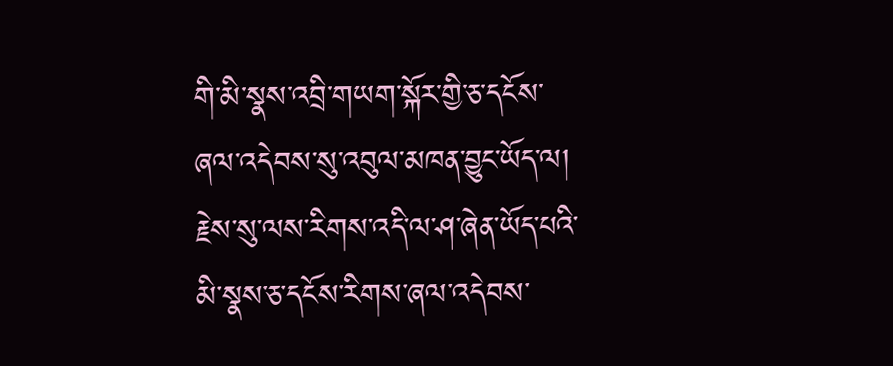གི་མི་སྣས་འབྲི་གཡག་སྐོར་གྱི་ཅ་དངོས་ཞལ་འདེབས་སུ་འབུལ་མཁན་བྱུང་ཡོད་ལ། རྗེས་སུ་ལས་རིགས་འདི་ལ་ཤ་ཞེན་ཡོད་པའི་མི་སྣས་ཅ་དངོས་རིགས་ཞལ་འདེབས་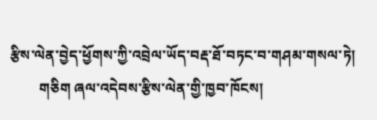རྩིས་ལེན་བྱེད་ཕྱོགས་ཀྱི་འབྲེལ་ཡོད་བརྡ་ཐོ་བཏང་བ་གཤམ་གསལ་ཏེ།
        གཅིག ཞལ་འདེབས་རྩིས་ལེན་གྱི་ཁྱབ་ཁོངས།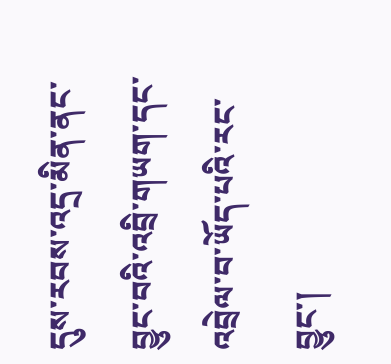དུས་རབས་འདྲ་མིན་ནང་བྱུང་བའི་འབྲི་གཡག་དང་འབྲེལ་བ་ཡོད་པའི་རང་བྱུང་།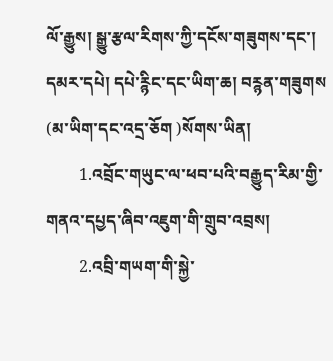ལོ་རྒྱུས། སྒྱུ་རྩལ་རིགས་ཀྱི་དངོས་གཟུགས་དང་། དམར་དཔེ། དཔེ་ཪྙིང་དང་ཡིག་ཆ། བཪྙན་གཟུགས (མ་ཡིག་དང་འདྲ་ཅོག )སོགས་ཡིན།
        1.འབྲོང་གཡུང་ལ་ཕབ་པའི་བརྒྱུད་རིམ་གྱི་གནའ་དཔྱད་ཞིབ་འཇུག་གི་གྲུབ་འབྲས།
        2.འབྲི་གཡག་གི་སྐྱེ་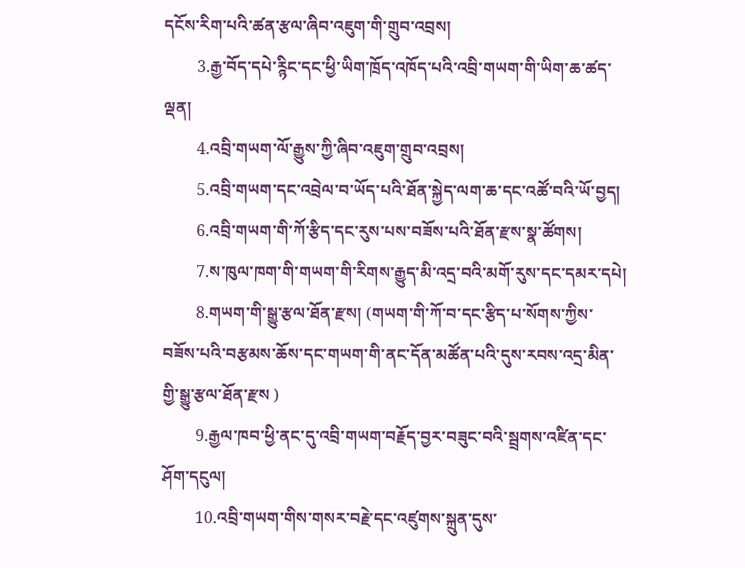དངོས་རིག་པའི་ཚན་རྩལ་ཞིབ་འཇུག་གི་གྲུབ་འབྲས།
        3.རྒྱ་བོད་དཔེ་ཪྙིང་དང་ཕྱི་ཡིག་ཁྲོད་འཁོད་པའི་འབྲི་གཡག་གི་ཡིག་ཆ་ཚད་ལྡན།
        4.འབྲི་གཡག་ལོ་རྒྱུས་ཀྱི་ཞིབ་འཇུག་གྲུབ་འབྲས།
        5.འབྲི་གཡག་དང་འབྲེལ་བ་ཡོད་པའི་ཐོན་སྐྱེད་ལག་ཆ་དང་འཚོ་བའི་ཡོ་བྱད།
        6.འབྲི་གཡག་གི་ཀོ་རྩིད་དང་རུས་པས་བཟོས་པའི་ཐོན་རྫས་སྣ་ཚོགས།
        7.ས་ཁུལ་ཁག་གི་གཡག་གི་རིགས་རྒྱུད་མི་འདྲ་བའི་མགོ་རུས་དང་དམར་དཔེ།
        8.གཡག་གི་སྒྱུ་རྩལ་ཐོན་རྫས། (གཡག་གི་ཀོ་བ་དང་རྩིད་པ་སོགས་ཀྱིས་བཟོས་པའི་བརྩམས་ཆོས་དང་གཡག་གི་ནང་དོན་མཚོན་པའི་དུས་རབས་འདྲ་མིན་གྱི་སྒྱུ་རྩལ་ཐོན་རྫས )
        9.རྒྱལ་ཁབ་ཕྱི་ནང་དུ་འབྲི་གཡག་བརྗོད་བྱར་བཟུང་བའི་སྦྲགས་འཛིན་དང་ཤོག་དངུལ།
        10.འབྲི་གཡག་གིས་གསར་བརྗེ་དང་འཛུགས་སྐྲུན་དུས་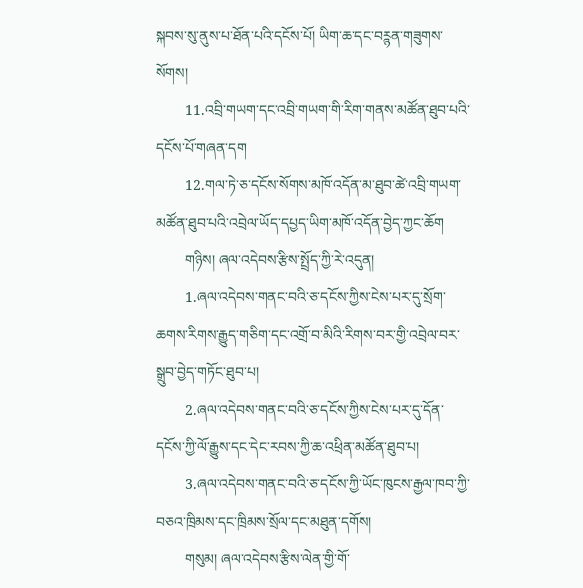སྐབས་སུ་ནུས་པ་ཐོན་པའི་དངོས་པོ། ཡིག་ཆ་དང་བཪྙན་གཟུགས་སོགས།
        11.འབྲི་གཡག་དང་འབྲི་གཡག་གི་རིག་གནས་མཚོན་ཐུབ་པའི་དངོས་པོ་གཞན་དག
        12.གལ་ཏེ་ཅ་དངོས་སོགས་མཁོ་འདོན་མ་ཐུབ་ཚེ་འབྲི་གཡག་མཚོན་ཐུབ་པའི་འབྲེལ་ཡོད་དཔྱད་ཡིག་མཁོ་འདོན་བྱེད་ཀྱང་ཆོག
        གཉིས། ཞལ་འདེབས་རྩིས་སྤྲོད་ཀྱི་རེ་འདུན།
        1.ཞལ་འདེབས་གནང་བའི་ཅ་དངོས་ཀྱིས་ངེས་པར་དུ་སྲོག་ཆགས་རིགས་རྒྱུད་གཅིག་དང་འགྲོ་བ་མིའི་རིགས་བར་གྱི་འབྲེལ་བར་སྒྲུབ་བྱེད་གཏོང་ཐུབ་པ།
        2.ཞལ་འདེབས་གནང་བའི་ཅ་དངོས་ཀྱིས་ངེས་པར་དུ་དོན་དངོས་ཀྱི་ལོ་རྒྱུས་དང་དེང་རབས་ཀྱི་ཆ་འཕྲིན་མཚོན་ཐུབ་པ།
        3.ཞལ་འདེབས་གནང་བའི་ཅ་དངོས་ཀྱི་ཡོང་ཁུངས་རྒྱལ་ཁབ་ཀྱི་བཅའ་ཁྲིམས་དང་ཁྲིམས་སྲོལ་དང་མཐུན་དགོས།
        གསུམ། ཞལ་འདེབས་རྩིས་ལེན་གྱི་གོ་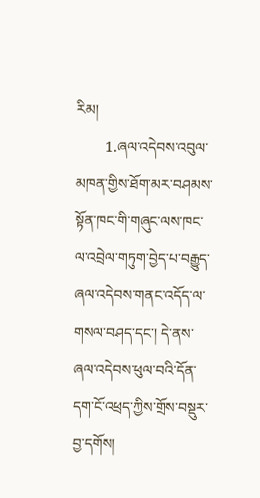རིམ།
        1.ཞལ་འདེབས་འབུལ་མཁན་གྱིས་ཐོག་མར་བཤམས་སྟོན་ཁང་གི་གཞུང་ལས་ཁང་ལ་འབྲེལ་གཏུག་བྱེད་པ་བརྒྱུད་ཞལ་འདེབས་གནང་འདོད་ལ་གསལ་བཤད་དང་། དེ་ནས་ཞལ་འདེབས་ཕུལ་བའི་དོན་དག་ངོ་འཕྲད་ཀྱིས་གྲོས་བསྡུར་བྱ་དགོས།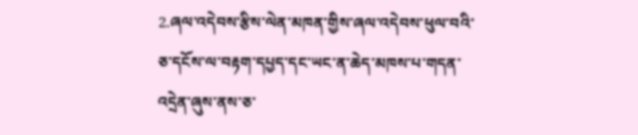2.ཞལ་འདེབས་རྩིས་ལེན་མཁན་གྱིས་ཞལ་འདེབས་ཕུལ་བའི་ཅ་དངོས་ལ་བརྟག་དཔྱད་དང་ཡང་ན་ཆེད་མཁས་པ་གདན་འདྲེན་ཞུས་ནས་ཅ་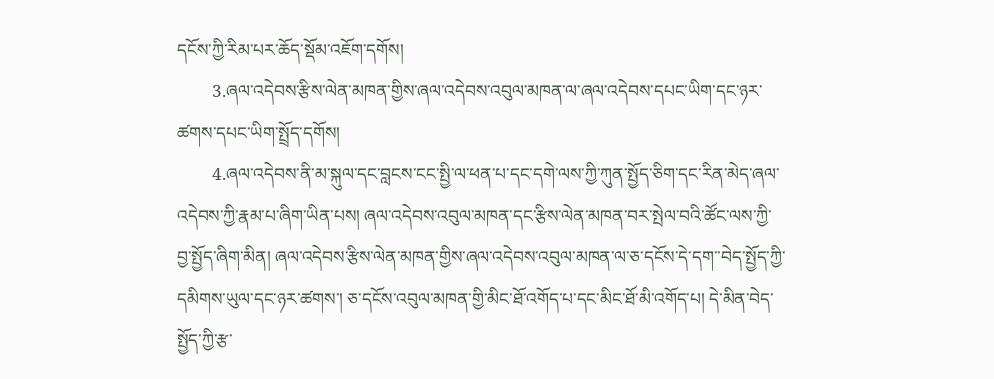དངོས་ཀྱི་རིམ་པར་ཆོད་སྡོམ་འཇོག་དགོས།
        3.ཞལ་འདེབས་རྩིས་ལེན་མཁན་གྱིས་ཞལ་འདེབས་འབུལ་མཁན་ལ་ཞལ་འདེབས་དཔང་ཡིག་དང་ཉར་ཚགས་དཔང་ཡིག་སྤྲོད་དགོས།
        4.ཞལ་འདེབས་ནི་མ་སྐུལ་དང་བླངས་ངང་སྤྱི་ལ་ཕན་པ་དང་དགེ་ལས་ཀྱི་ཀུན་སྤྱོད་ཅིག་དང་རིན་མེད་ཞལ་འདེབས་ཀྱི་རྣམ་པ་ཞིག་ཡིན་པས། ཞལ་འདེབས་འབུལ་མཁན་དང་རྩིས་ལེན་མཁན་བར་སྤེལ་བའི་ཚོང་ལས་ཀྱི་བྱ་སྤྱོད་ཞིག་མིན། ཞལ་འདེབས་རྩིས་ལེན་མཁན་གྱིས་ཞལ་འདེབས་འབུལ་མཁན་ལ་ཅ་དངོས་དེ་དག་་བེད་སྤྱོད་ཀྱི་དམིགས་ཡུལ་དང་ཉར་ཚགས་། ཅ་དངོས་འབུལ་མཁན་གྱི་མིང་ཐོ་འགོད་པ་དང་མིང་ཐོ་མི་འགོད་པ། དེ་མིན་བེད་སྤྱོད་ཀྱི་རྩ་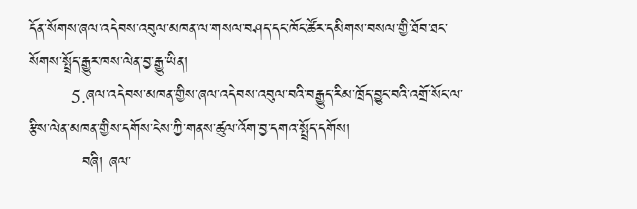དོན་སོགས་ཞལ་འདེབས་འབུལ་མཁན་ལ་གསལ་བཤད་དང་ཁོང་ཚོར་དམིགས་བསལ་གྱི་ཐོབ་ཐང་སོགས་སྤྲོད་རྒྱུར་ཁས་ལེན་བྱ་རྒྱུ་ཡིན།
        5.ཞལ་འདེབས་མཁན་གྱིས་ཞལ་འདེབས་འབུལ་བའི་བརྒྱུད་རིམ་ཁྲོད་བྱུང་བའི་འགྲོ་སོང་ལ་རྩིས་ལེན་མཁན་གྱིས་དགོས་ངེས་ཀྱི་གནས་ཚུལ་འོག་བྱ་དགའ་སྤྲོད་དགོས།
          བཞི། ཞལ་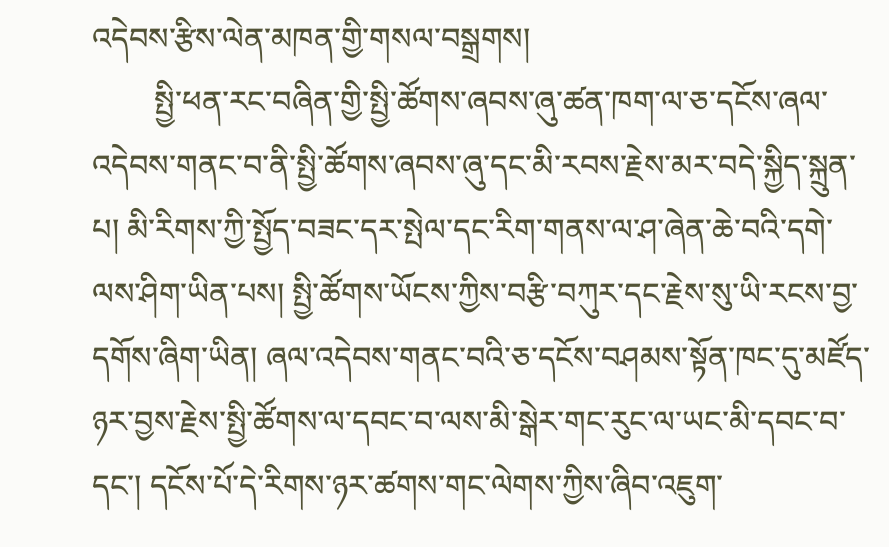འདེབས་རྩིས་ལེན་མཁན་གྱི་གསལ་བསྒྲགས།
        སྤྱི་ཕན་རང་བཞིན་གྱི་སྤྱི་ཚོགས་ཞབས་ཞུ་ཚན་ཁག་ལ་ཅ་དངོས་ཞལ་འདེབས་གནང་བ་ནི་སྤྱི་ཚོགས་ཞབས་ཞུ་དང་མི་རབས་རྗེས་མར་བདེ་སྐྱིད་སྐྲུན་པ། མི་རིགས་ཀྱི་སྤྱོད་བཟང་དར་སྤེལ་དང་རིག་གནས་ལ་ཤ་ཞེན་ཆེ་བའི་དགེ་ལས་ཤིག་ཡིན་པས། སྤྱི་ཚོགས་ཡོངས་ཀྱིས་བརྩི་བཀུར་དང་རྗེས་སུ་ཡི་རངས་བྱ་དགོས་ཞིག་ཡིན། ཞལ་འདེབས་གནང་བའི་ཅ་དངོས་བཤམས་སྟོན་ཁང་དུ་མཛོད་ཉར་བྱས་རྗེས་སྤྱི་ཚོགས་ལ་དབང་བ་ལས་མི་སྒེར་གང་རུང་ལ་ཡང་མི་དབང་བ་དང་། དངོས་པོ་དེ་རིགས་ཉར་ཚགས་གང་ལེགས་ཀྱིས་ཞིབ་འཇུག་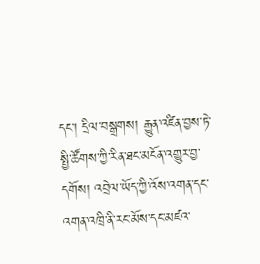དང་། དྲིལ་བསྒྲགས། རྒྱུན་འཛིན་བྱས་ཏེ་སྤྱི་ཚོགས་ཀྱི་རིན་ཐང་མངོན་འགྱུར་བྱ་དགོས། འབྲེལ་ཡོད་ཀྱི་འོས་འགན་དང་འགན་འཁྲི་ནི་རང་མོས་དང་མཛའ་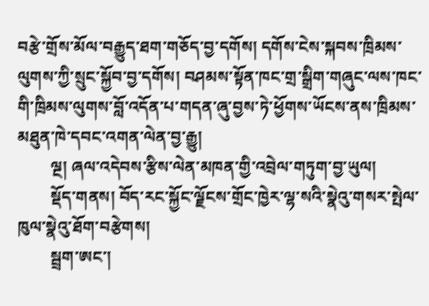བརྩེ་གྲོས་མོལ་བརྒྱུད་ཐག་གཅོད་བྱ་དགོས། དགོས་ངེས་སྐབས་ཁྲིམས་ལུགས་ཀྱི་སྲུང་སྐྱོབ་བྱ་དགོས། བཤམས་སྟོན་ཁང་གྲ་སྒྲིག་གཞུང་ལས་ཁང་གི་ཁྲིམས་ལུགས་བློ་འདོན་པ་གདན་ཞུ་བྱས་ཏེ་ཕྱོགས་ཡོངས་ནས་ཁྲིམས་མཐུན་ཁེ་དབང་འགན་ལེན་བྱ་རྒྱུ།
        ལྔ། ཞལ་འདེབས་རྩིས་ལེན་མཁན་གྱི་འབྲེལ་གཏུག་བྱ་ཡུལ།
        སྡོད་གནས། བོད་རང་སྐྱོང་ལྗོངས་གྲོང་ཁྱེར་ལྷ་སའི་སྣེའུ་གསར་སྤེལ་ཁུལ་སྣེའུ་ཐོག་བརྩེགས།
        སྦྲག་ཨང་།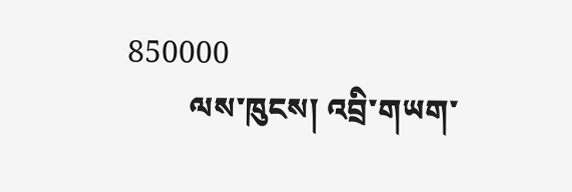850000
        ལས་ཁུངས། འབྲི་གཡག་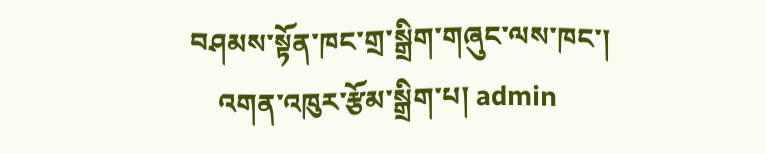བཤམས་སྟོན་ཁང་གྲ་སྒྲིག་གཞུང་ལས་ཁང་།
    འགན་འཁུར་རྩོམ་སྒྲིག་པ། admin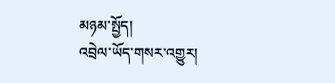མཉམ་སྤྱོད།
འབྲེལ་ཡོད་གསར་འགྱུར།